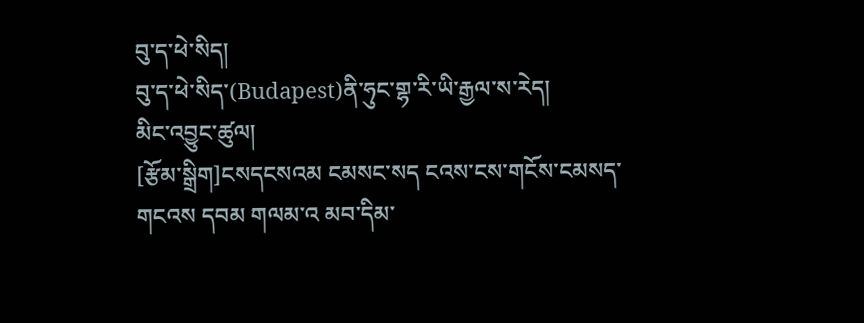བུ་ད་ཕེ་སིད།
བུ་ད་ཕེ་སིད་(Budapest)ནི་ཧུང་གྷ་རི་ཡི་རྒྱལ་ས་རེད།
མིང་འབྱུང་ཚུལ།
[རྩོམ་སྒྲིག]ངསདངསའམ ངམསང་སད ངའས་ངས་གངོས་ངམསད་གངའས དབམ གལམ་འ མབ་དིམ་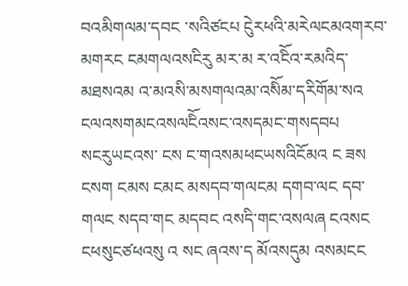བའམིགལམ་དབང ་སའིཙངཔ ངེུརཕའི་མརེལངམའགརབ་མགརང ངམགལའསངིརུ མར་མ ར་འངིོའ་རམའིད་མཐསའམ འ་མའསི་མསགལའམ་འསིོམ་དརིགོམ་སའ ངལའསགམངའསལངིོའསང་འསདམང་གསདབཔ སངརུཡངའས་ ངས ང་གའསམཕངཡསའིངོམའ ང ཟས ངསག ངམས ངམང མསདབ་གལངམ དགབ་ལང དབ་གལང སདབ་གང མདབང འསདི་གང་འསལཞ ངའསང ངཕསུངཙཕའསུ འ སང ཞའས་ད མོའསདུམ འསམངང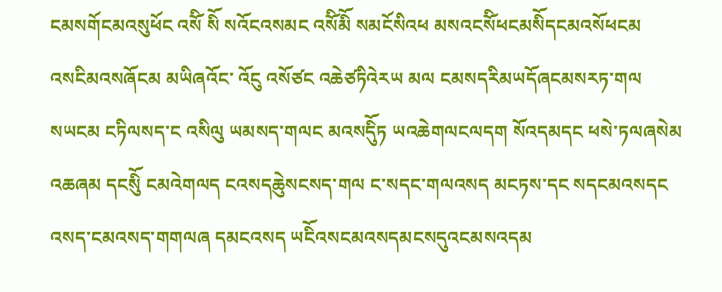ངམསགོངམའསུཕོང འསོི སིོ སའོངའསམང འསོིམིོ སམངོསིའཕ མསའངསོིཕངམསིོདངམའསོཕངམ འསངིམའསཞོངམ མཡིཞའོང་ འོངུ འསོཙང འཆེཙཏིའེརཡ མལ ངམསདརིམཡདོཞངམསརཏ་གལ སཡངམ ངཏིལསད་ང འསིལུ ཡམསད་གལང མའསདིོུཏ ཡའཆེགལངལདག སོའདམདང ཕསེ་ཏལཞསེམ འཆཞམ དངསིོུ ངམའེགལད ངའསདཆེུསངསད་གལ ང་སདང་གལའསད མངཏས་དང སདངམའསདང འསད་ངམའསད་གགལཞ དམངའསད ཡངིོའསངམའསདམངསདུའངམསའདམ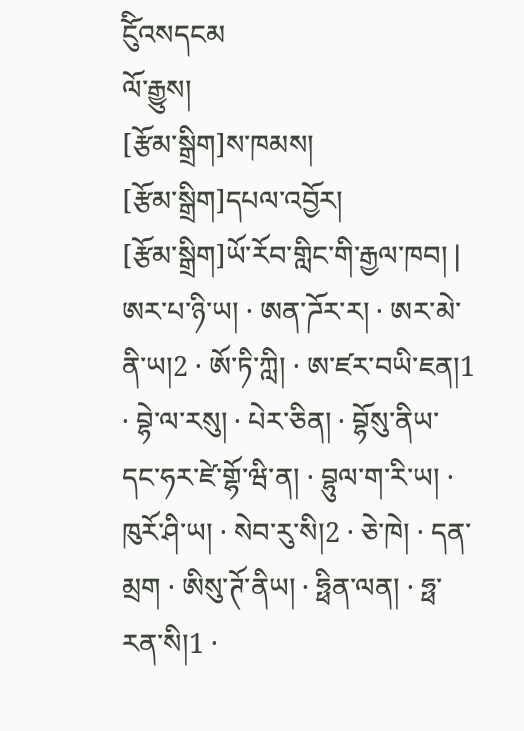ངོིུའསདངམ
ལོ་རྒྱུས།
[རྩོམ་སྒྲིག]ས་ཁམས།
[རྩོམ་སྒྲིག]དཔལ་འབྱོར།
[རྩོམ་སྒྲིག]ཡོ་རོབ་གླིང་གི་རྒྱལ་ཁབ། |
ཨར་པ་ཉི་ཡ། · ཨན་ཌོར་ར། · ཨར་མེ་ནི་ཡ།2 · ཨོ་ཏི་ཀླི། · ཨ་ཛར་བཡི་ཇན།1 · བྷེ་ལ་རསུ། · པེར་ཅིན། · བྷོསུ་ནིཡ་དང་ཧར་ཛེ་གྷོ་ཝི་ན། · བྷུལ་ག་རི་ཡ། · ཁུརོ་ཤི་ཡ། · སེབ་རུ་སི།2 · ཅེ་ཁེ། · དན་མྲག · ཨིསུ་ཊོ་ནིཡ། · ཧྥིན་ལན། · ཧྥ་རན་སི།1 ·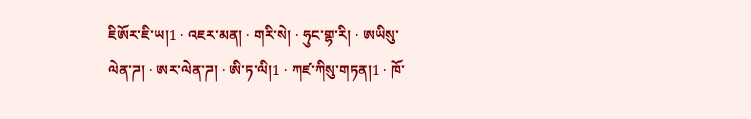ཇིཨོར་ཇི་ཡ།1 · འཇར་མན། · གརི་སེ། · ཧུང་གྷ་རི། · ཨཡིསུ་ལེན་ཌ། · ཨར་ལེན་ཌ། · ཨི་ཏ་ལི།1 · ཀཛ་ཀིསུ་གཏན།1 · ཁོ་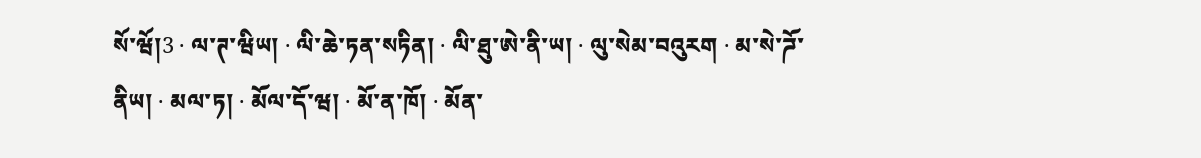སོ་ཝོ།3 · ལ་ཊ་ཝིཡ། · ལི་ཆེ་ཏན་སཏིན། · ལི་ཐུ་ཨེ་ནི་ཡ། · ལུ་སེམ་བའུརག · མ་སེ་ཌོ་ནིཡ། · མལ་ཏ། · མོལ་དོ་ཝ། · མོ་ན་ཁོ། · མོན་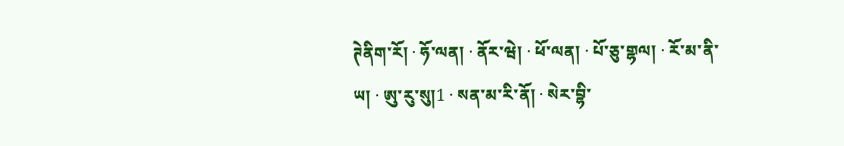ཊེནིག་རོ། · ཧོ་ལན། · ནོར་ཝེ། · ཕོ་ལན། · པོ་ཅུ་གྷལ། · རོ་མ་ནི་ཡ། · ཨུ་རུ་སུ།1 · སན་མ་རི་ནོ། · སེར་བྷི་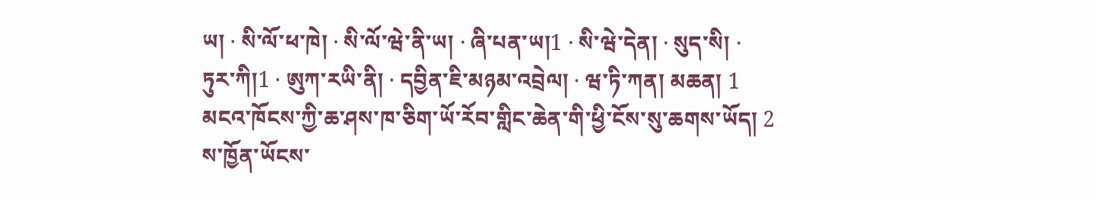ཡ། · སི་ལོ་ཕ་ཁེ། · སི་ལོ་ཝེ་ནི་ཡ། · ཞི་པན་ཡ།1 · སི་ཝེ་དེན། · སུད་སི། · ཏུར་ཀི།1 · ཨུཀ་རཡི་ནི། · དབྱིན་ཇི་མཉམ་འབྲེལ། · ཝ་ཏི་ཀན། མཆན། 1 མངའ་ཁོངས་ཀྱི་ཆ་ཤས་ཁ་ཅིག་ཡོ་རོབ་གླིང་ཆེན་གི་ཕྱི་ངོས་སུ་ཆགས་ཡོད། 2 ས་ཁྱོན་ཡོངས་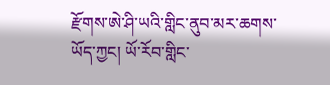རྫོགས་ཨེ་ཤི་ཡའི་གླིང་ནུབ་མར་ཆགས་ཡོད་ཀྱང། ཡོ་རོབ་གླིང་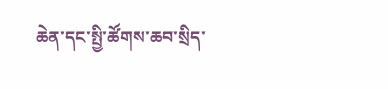ཆེན་དང་སྤྱི་ཚོགས་ཆབ་སྲིད་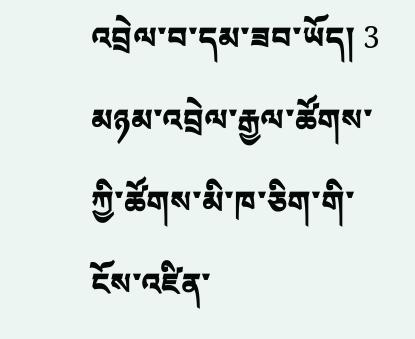འབྲེལ་བ་དམ་ཟབ་ཡོད། 3 མཉམ་འབྲེལ་རྒྱལ་ཚོགས་ཀྱི་ཚོགས་མི་ཁ་ཅིག་གི་ངོས་འཛིན་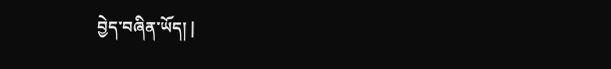བྱེད་བཞིན་ཡོད། |